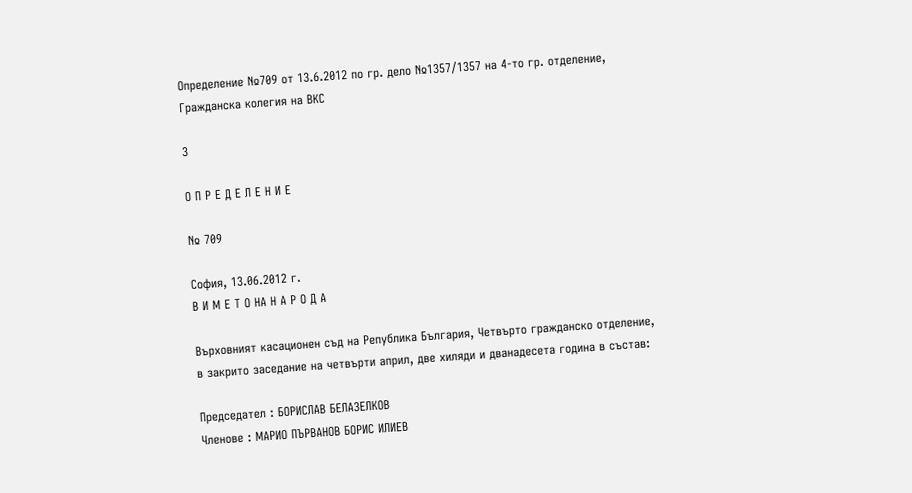Определение №709 от 13.6.2012 по гр. дело №1357/1357 на 4-то гр. отделение, Гражданска колегия на ВКС

3

О П Р Е Д Е Л Е Н И Е

№ 709

София, 13.06.2012 г.
В И М Е Т О НА Н А Р О Д А

Върховният касационен съд на Република България, Четвърто гражданско отделение, в закрито заседание на четвърти април, две хиляди и дванадесета година в състав:

Председател : БОРИСЛАВ БЕЛАЗЕЛКОВ
Членове : МАРИО ПЪРВАНОВ БОРИС ИЛИЕВ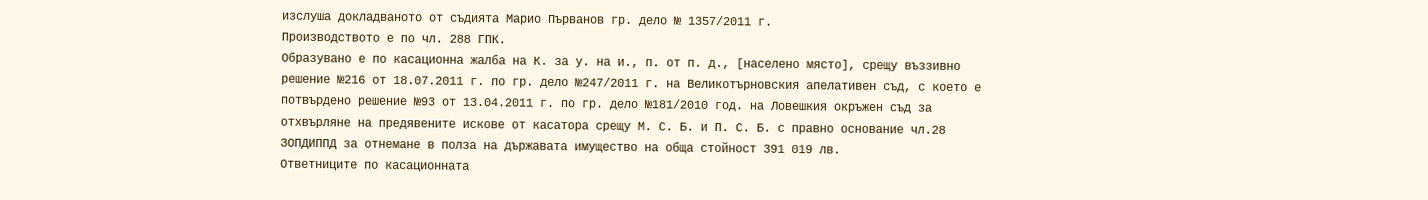изслуша докладваното от съдията Марио Първанов гр. дело № 1357/2011 г.
Производството е по чл. 288 ГПК.
Образувано е по касационна жалба на К. за у. на и., п. от п. д., [населено място], срещу въззивно решение №216 от 18.07.2011 г. по гр. дело №247/2011 г. на Великотърновския апелативен съд, с което е потвърдено решение №93 от 13.04.2011 г. по гр. дело №181/2010 год. на Ловешкия окръжен съд за отхвърляне на предявените искове от касатора срещу М. С. Б. и П. С. Б. с правно основание чл.28 ЗОПДИППД за отнемане в полза на държавата имущество на обща стойност 391 019 лв.
Ответниците по касационната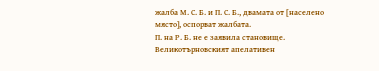жалба М. С. Б. и П. С. Б., двамата от [населено място], оспорват жалбата.
П. на Р. Б. не е заявила становище.
Великотърновският апелативен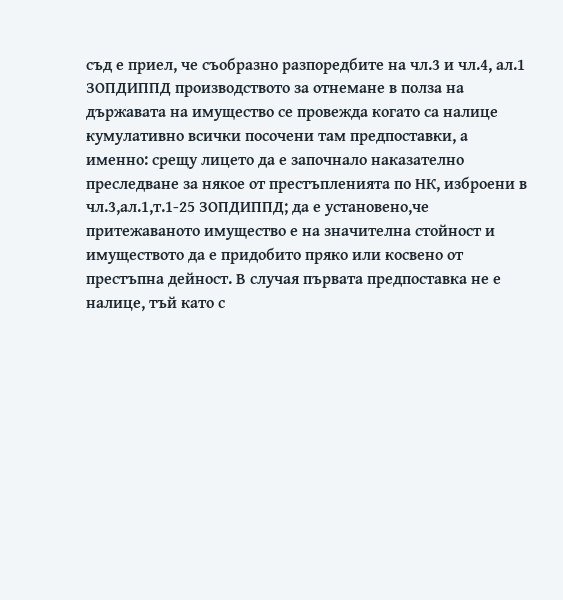съд е приел, че съобразно разпоредбите на чл.3 и чл.4, ал.1 ЗОПДИППД производството за отнемане в полза на държавата на имущество се провежда когато са налице кумулативно всички посочени там предпоставки, а именно: срещу лицето да е започнало наказателно преследване за някое от престъпленията по НК, изброени в чл.3,ал.1,т.1-25 ЗОПДИППД; да е установено,че притежаваното имущество е на значителна стойност и имуществото да е придобито пряко или косвено от престъпна дейност. В случая първата предпоставка не е налице, тъй като с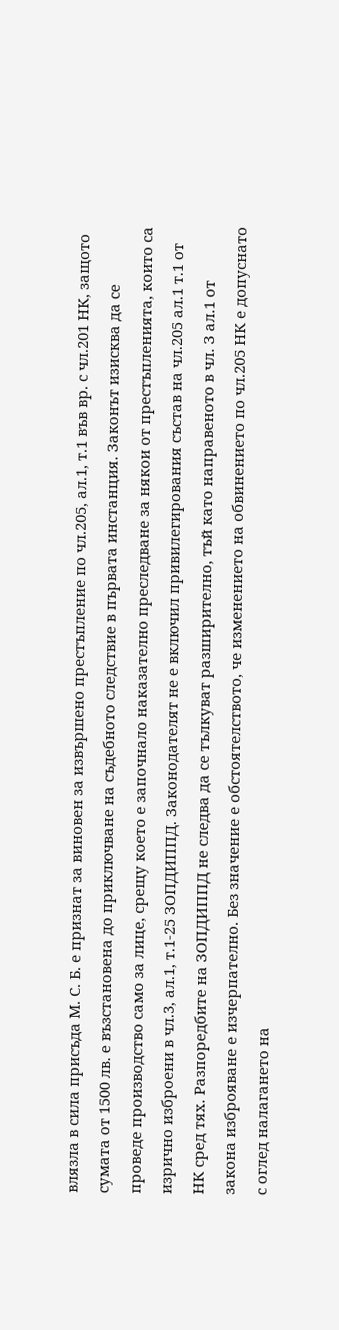влязла в сила присъда М. С. Б. е признат за виновен за извършено престъпление по чл.205, ал.1, т.1 във вр. с чл.201 НК, защото сумата от 1500 лв. е възстановена до приключване на съдебното следствие в първата инстанция. Законът изисква да се проведе производство само за лице, срещу което е започнало наказателно преследване за някои от престъпленията, които са изрично изброени в чл.3, ал.1, т.1-25 ЗОПДИППД. Законодателят не е включил привилегирования състав на чл.205 ал.1 т.1 от НК сред тях. Разпоредбите на ЗОПДИППД не следва да се тълкуват разширително, тъй като направеното в чл. З ал.1 от закона изброяване е изчерпателно. Без значение е обстоятелството, че изменението на обвинението по чл.205 НК е допуснато с оглед налагането на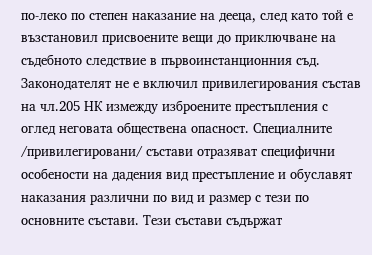по-леко по степен наказание на дееца, след като той е възстановил присвоените вещи до приключване на съдебното следствие в първоинстанционния съд. Законодателят не е включил привилегирования състав на чл.205 НК измежду изброените престъпления с оглед неговата обществена опасност. Специалните /привилегировани/ състави отразяват специфични особености на дадения вид престъпление и обуславят наказания различни по вид и размер с тези по основните състави. Тези състави съдържат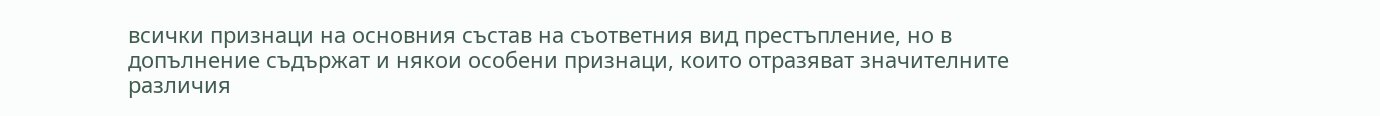всички признаци на основния състав на съответния вид престъпление, но в допълнение съдържат и някои особени признаци, които отразяват значителните различия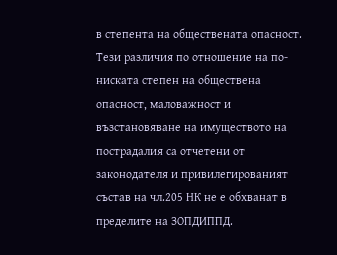в степента на обществената опасност. Тези различия по отношение на по-ниската степен на обществена опасност, маловажност и възстановяване на имуществото на пострадалия са отчетени от законодателя и привилегированият състав на чл.205 НК не е обхванат в пределите на ЗОПДИППД.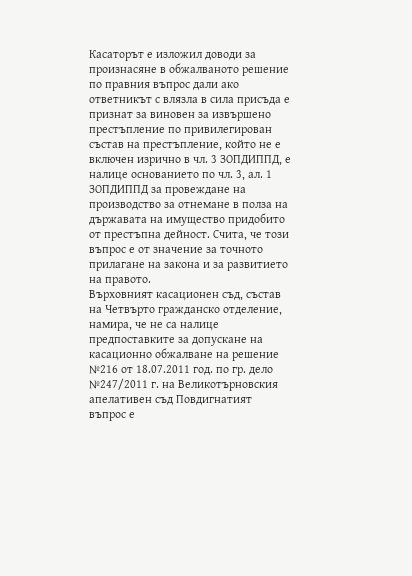Касаторът е изложил доводи за произнасяне в обжалваното решение по правния въпрос дали ако ответникът с влязла в сила присъда е признат за виновен за извършено престъпление по привилегирован състав на престъпление, който не е включен изрично в чл. 3 ЗОПДИППД, е налице основанието по чл. 3, ал. 1 ЗОПДИППД за провеждане на производство за отнемане в полза на държавата на имущество придобито от престъпна дейност. Счита, че този въпрос е от значение за точното прилагане на закона и за развитието на правото.
Върховният касационен съд, състав на Четвърто гражданско отделение, намира, че не са налице предпоставките за допускане на касационно обжалване на решение №216 от 18.07.2011 год. по гр. дело №247/2011 г. на Великотърновския апелативен съд Повдигнатият въпрос е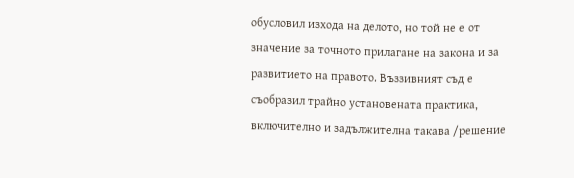обусловил изхода на делото, но той не е от значение за точното прилагане на закона и за развитието на правото. Въззивният съд е съобразил трайно установената практика, включително и задължителна такава /решение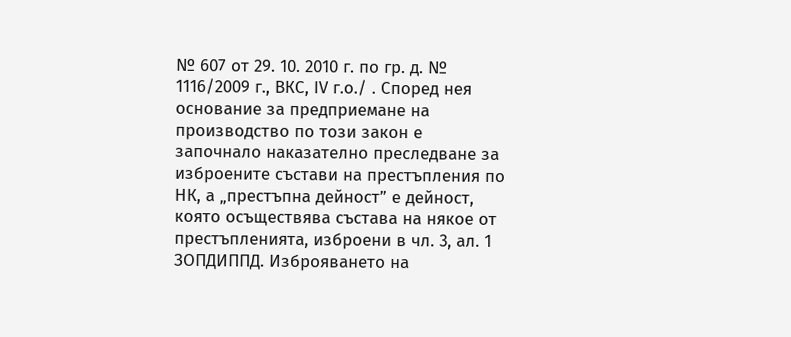№ 607 от 29. 10. 2010 г. по гр. д. № 1116/2009 г., ВКС, ІV г.о./ . Според нея основание за предприемане на производство по този закон е започнало наказателно преследване за изброените състави на престъпления по НК, а „престъпна дейност” е дейност, която осъществява състава на някое от престъпленията, изброени в чл. 3, ал. 1 ЗОПДИППД. Изброяването на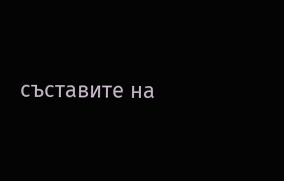съставите на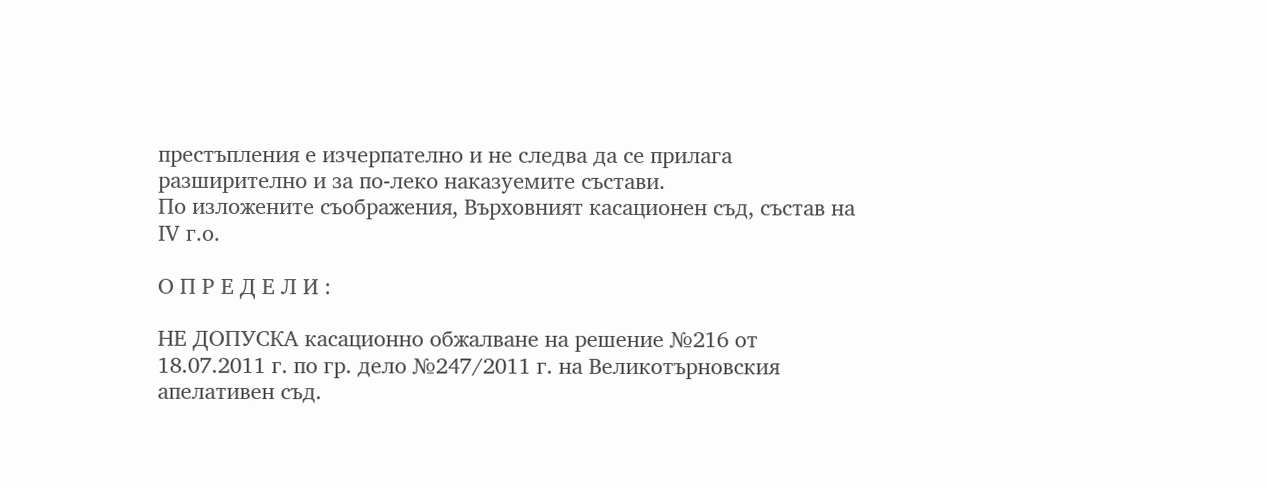престъпления е изчерпателно и не следва да се прилага разширително и за по-леко наказуемите състави.
По изложените съображения, Върховният касационен съд, състав на ІV г.о.

О П Р Е Д Е Л И :

НЕ ДОПУСКА касационно обжалване на решение №216 от 18.07.2011 г. по гр. дело №247/2011 г. на Великотърновския апелативен съд.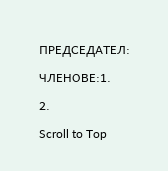ПРЕДСЕДАТЕЛ:

ЧЛЕНОВЕ:1.

2.

Scroll to Top